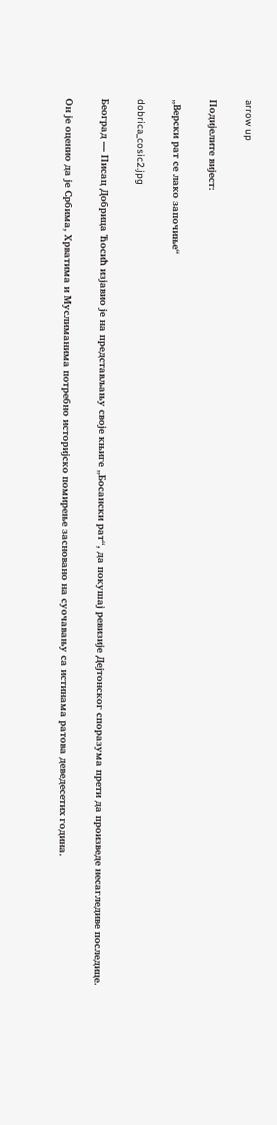arrow up

Подијелите вијест:

„Верски рат се лако започиње“

dobrica_cosic2.jpg

Београд — Писац Добрица Ћосић изjавио jе на представљању своjе књиге „Босански рат“, да покушаj ревизиjе Деjтонског споразума прети да произведе несагледиве последице.

Он jе оценио да jе Србима, Хрватима и Муслиманима потребно историjско помирење засновано на суочавању са истинама ратова деведесетих година.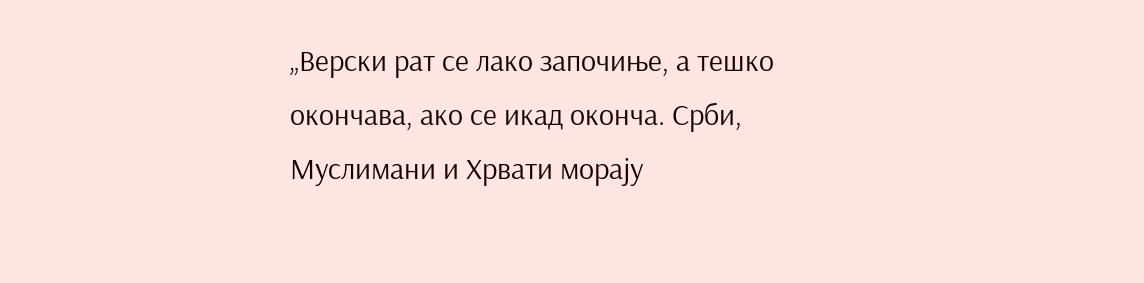„Верски рат се лако започиње, а тешко окончава, ако се икад оконча. Срби, Муслимани и Хрвати мораjу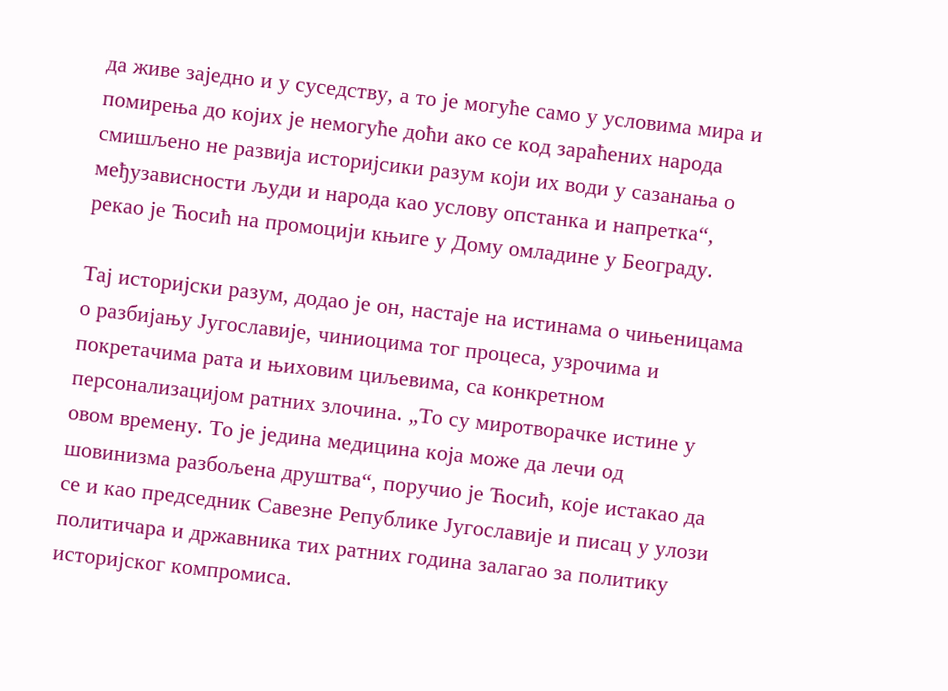да живе заjедно и у суседству, а то jе могуће само у условима мира и помирења до коjих jе немогуће доћи ако се код зараћених народа смишљено не развиjа историjсики разум коjи их води у сазанања о међузависности људи и народа као услову опстанка и напретка“, рекао jе Ћосић на промоциjи књиге у Дому омладине у Београду.

Таj историjски разум, додао jе он, настаjе на истинама о чињеницама о разбиjању Југославиjе, чиниоцима тог процеса, узрочима и покретачима рата и њиховим циљевима, са конкретном персонализациjом ратних злочина. „То су миротворачке истине у овом времену. То jе jедина медицина коjа може да лечи од шовинизма разбољена друштва“, поручио jе Ћосић, коjе истакао да се и као председник Савезне Републике Југославиjе и писац у улози политичара и државника тих ратних година залагао за политику историjског компромиса.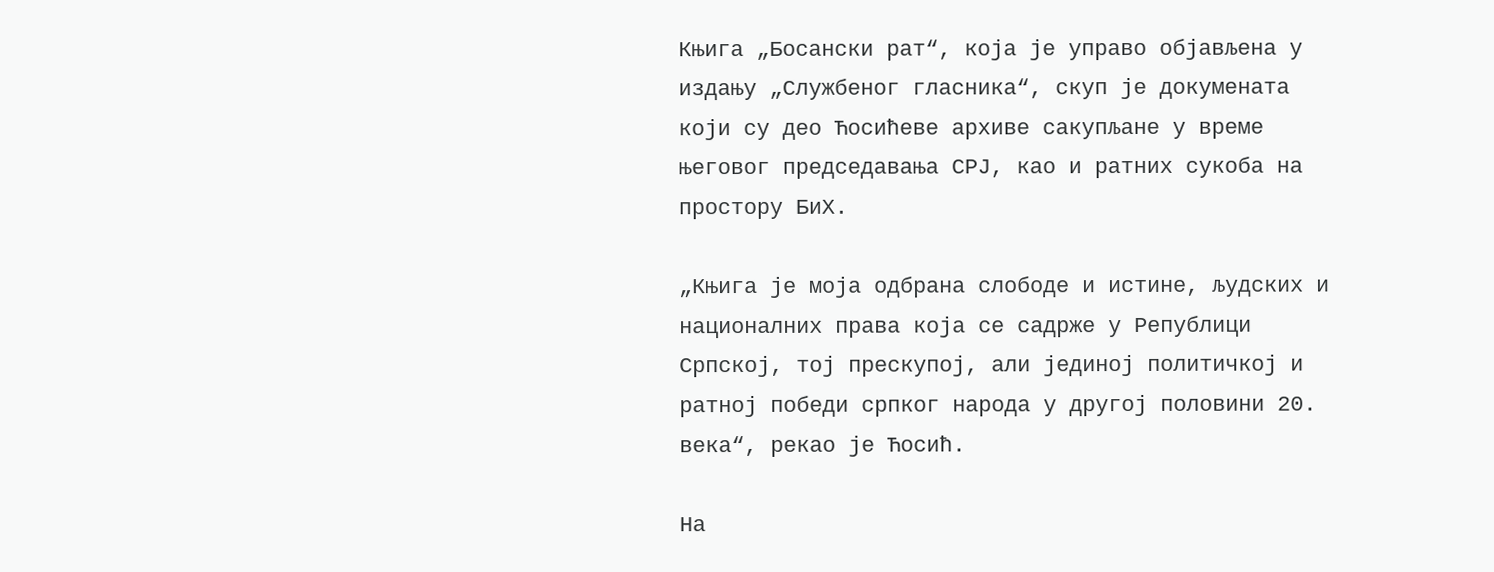Књига „Босански рат“, коjа jе управо обjављена у издању „Службеног гласника“, скуп jе докумената коjи су део Ћосићеве архиве сакупљане у време његовог председавања СРЈ, као и ратних сукоба на простору БиХ.

„Књига jе моjа одбрана слободе и истине, људских и националних права коjа се садрже у Републици Српскоj, тоj прескупоj, али jединоj политичкоj и ратноj победи српког народа у другоj половини 20. века“, рекао jе Ћосић.

На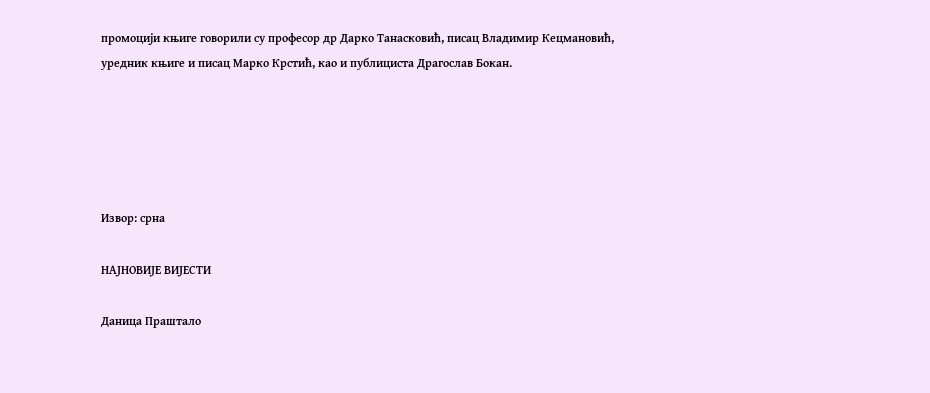промоциjи књиге говорили су професор др Дарко Танасковић, писац Владимир Кецмановић, уредник књиге и писац Марко Крстић, као и публициста Драгослав Бокан.





Извор: срна

НАЈНОВИЈЕ ВИЈЕСТИ

Даница Праштало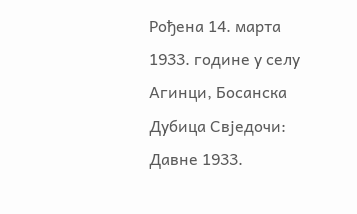Рођена 14. марта 1933. године у селу Агинци, Босанска Дубица Свједочи: Давне 1933.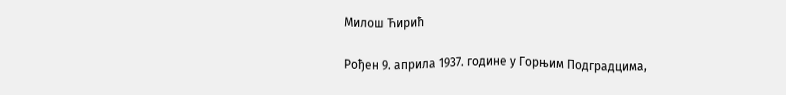Милош Ћирић

Рођен 9. априла 1937. године у Горњим Подградцима,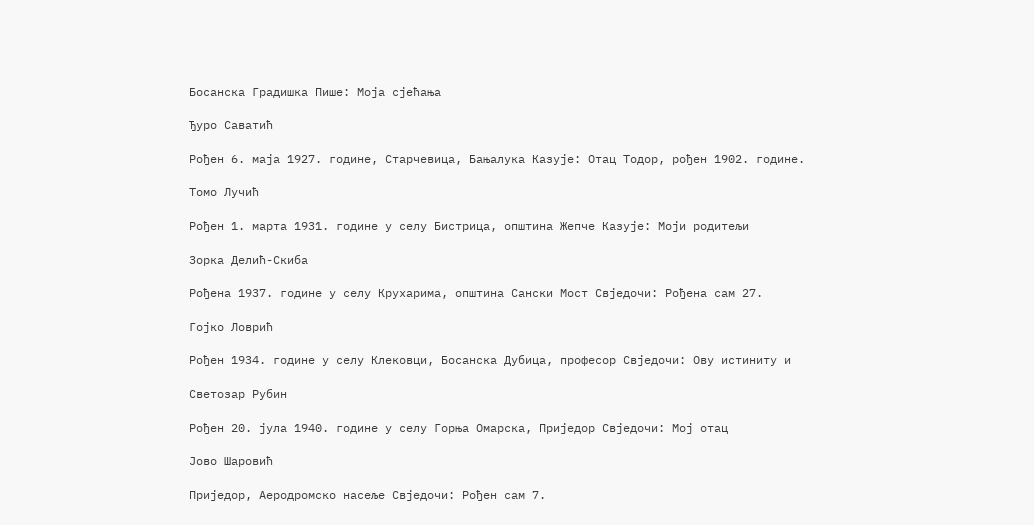Босанска Градишка Пише: Моја сјећања

Ђуро Саватић

Рођен 6. маја 1927. године, Старчевица, Бањалука Казује: Отац Тодор, рођен 1902. године.

Томо Лучић

Рођен 1. марта 1931. године у селу Бистрица, општина Жепче Казује: Моји родитељи

Зорка Делић-Скиба

Рођена 1937. године у селу Крухарима, општина Сански Мост Свједочи: Рођена сам 27.

Гојко Ловрић

Рођен 1934. године у селу Клековци, Босанска Дубица, професор Свједочи: Ову истиниту и

Светозар Рубин

Рођен 20. јула 1940. године у селу Горња Омарска, Приједор Свједочи: Мој отац

Јово Шаровић

Приједор, Аеродромско насеље Свједочи: Рођен сам 7.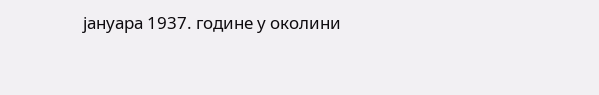јануара 1937. године у околини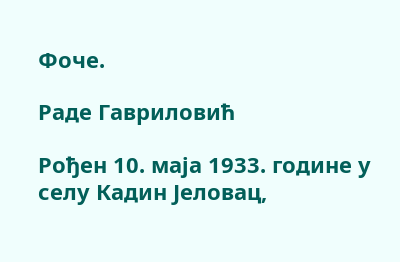Фоче.

Раде Гавриловић

Рођен 10. маја 1933. године у селу Кадин Јеловац,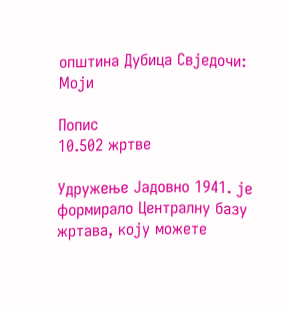општина Дубица Свједочи: Моји

Попис
10.502 жртве

Удружење Јадовно 1941. је формирало Централну базу жртава, коју можете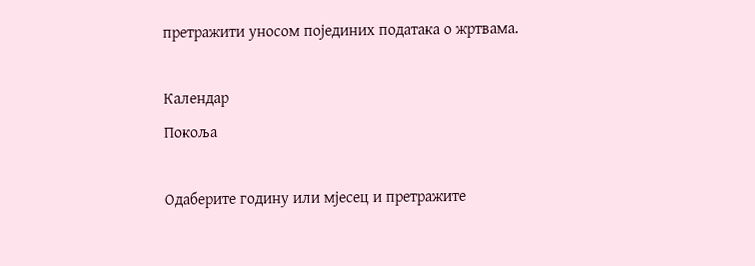претражити уносом појединих података о жртвама.

Календар
Покоља

Одаберите годину или мјесец и претражите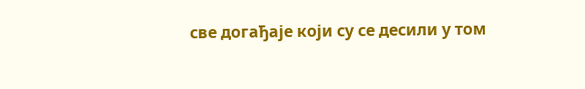све догађаје који су се десили у том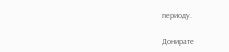периоду.

Донирате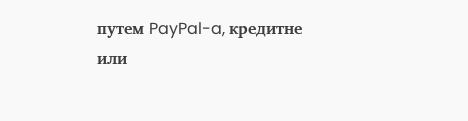путем PayPal-a, кредитне
или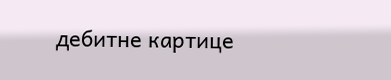дебитне картице